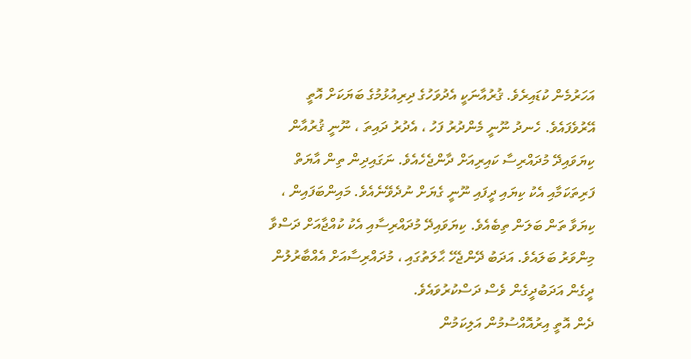އަހަރުމެން ކުޑައިރެވެ. ޤުރުއާނަކީ އެދުވަހުގެ ދިރިއުޅުމުގެ ބަޔަކަށް އޮތީ އޭރުވެފައެވެ. ހެނދު ނޫނީ މެންދުރު ފަހު ، އެދުރު ދައިތަ ، ނޫނީ ޤުރުއާން ކިޔަވައިދޭ މުދައްރިސާ ކައިރިއަށް ދާންޖެހެއެވެ. ނަގައިދިން ތިން އާޔަތް ފަރިތަކަމާއި އެކު ކިޔައި ދީފައި ނޫނީ ގެޔަށް ނުދެވޭނެއެވެ. މައިންބަފައިން ، ކިޔަވާ ތަން ބަލަން ތިބެއެވެ. ކިޔަވައިދޭ މުދައްރިސާއި އެކު ކުއްޖާއަށް ދަސްވާ މިންވަރު ބަލައެވެ. އަދަބު ދޭންޖެހޭ ޙާލަތުގައި ، މުދައްރިސާއަށް އެއްބާރުލުން ދީގެން އަދަބުދީގެން ވެސް ދަސްކުރުވައެވެ.
ދެން އޮތީ އިރުއޮއްސުމުން އަލިކަމުން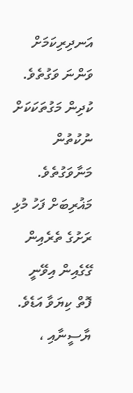އަނދިރިކަމަށް ވަންނަ ވަގުތެވެ. ކުދިން މަގުތަކަކަށް ނުކުތުން މަނާވަގުތެވެ. މަޣުރިބަށް ފަހު މުޅި ރަށުގެ ތެރެއިން ގޭގެއިން އިވޭނީ ފޮތް ކިޔަވާ އަޑެވެ. ޔާސީނާއި ،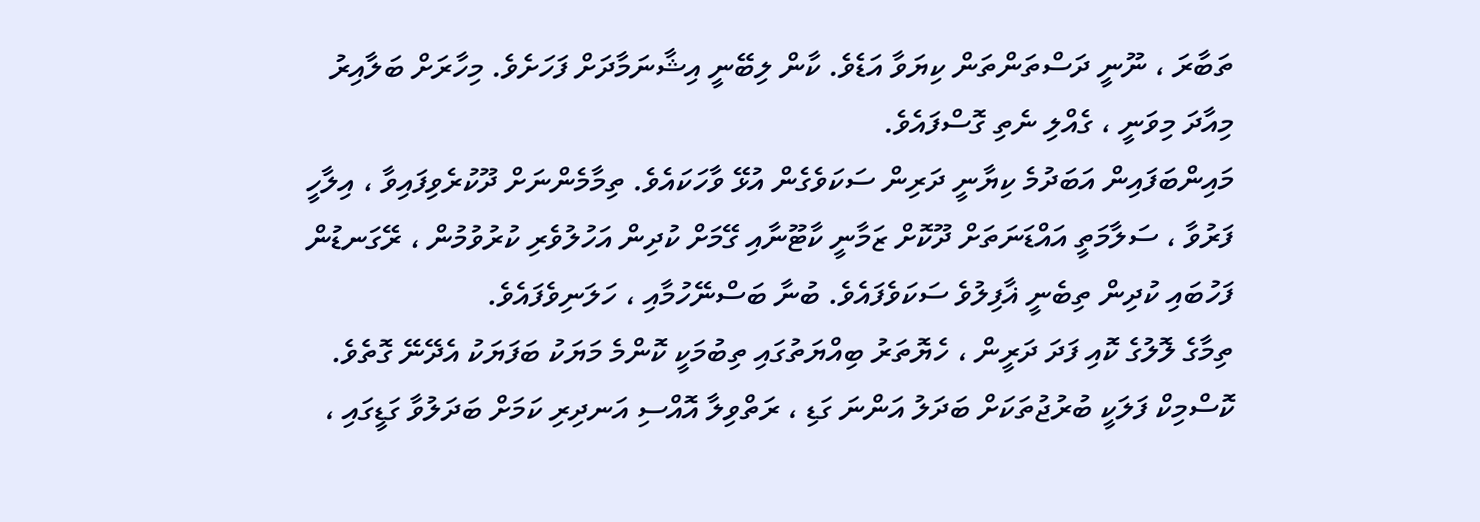ތަބާރަ ، ނޫނީ ދަސްތަންތަން ކިޔަވާ އަޑެވެ. ކާން ލިބޭނީ އިޝާނަމާދަށް ފަހަށެވެ. މިހާރަށް ބަލާއިރު މިއާދަ މިވަނީ ، ގެއްލި ނެތި ގޮސްފައެވެ.
މައިންބަފައިން އަބަދުމެ ކިޔާނީ ދަރިން ސަކަވެގެން އުޅޭ ވާހަކައެވެ. ތިމާމެންނަށް ދޫކުރެވިފައިވާ ، އިލާހީ ފަރުވާ ، ސަލާމަތީ އައްޑަނަތަށް ދޫކޮށް ޒަމާނީ ކާޓޫނާއި ގޭމަށް ކުދިން އަހުލުވެރި ކުރުވުމުން ، ރޭގަނޑުން ފަހުބައި ކުދިން ތިބެނީ ޣާފިލުވެ ސަކަވެފައެވެ. ބުނާ ބަސްނޭހުމާއި ، ހަލަނިވެފައެވެ.
ތިމާގެ ލޮލުގެ ކޮއި ފަދަ ދަރީން ، ހެޔޮތަރު ބިއްޔަތުގައި ތިބުމަކީ ކޮންމެ މަޔަކު ބަފަޔަކު އެދޭނޭ ގޮތެވެ. ކޮސްމިކް ފަލަކީ ބުރުޖުތަކަށް ބަދަލު އަންނަ ގަޑި ، ރަތްވިލާ އޮއްސި އަނދިރި ކަމަށް ބަދަލުވާ ގަޑީގައި ،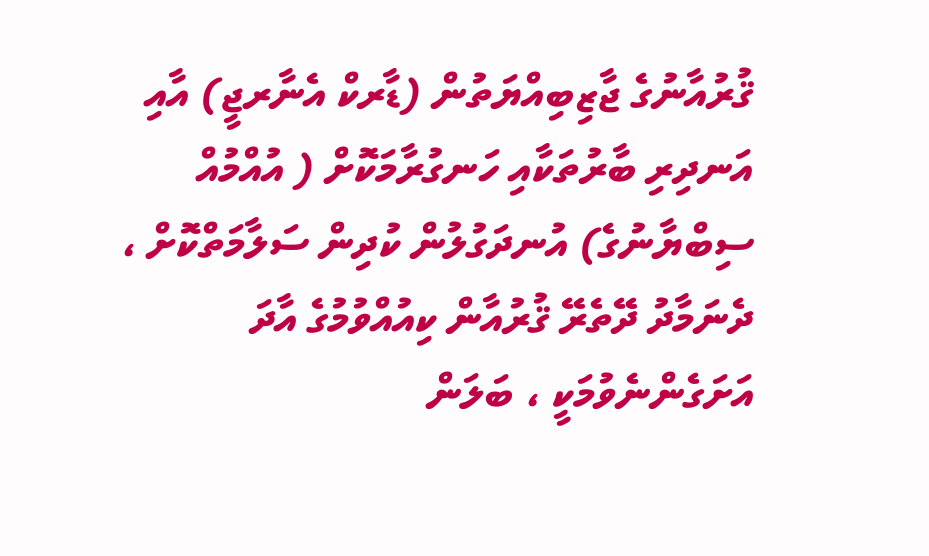ޤުރުއާނުގެ ޖާޒިބިއްޔަތުން (ޑާރކް އެނާރޖީ) އާއި އަނދިރި ބާރުތަކާއި ހަނގުރާމަކޮށް ( އުއްމުއް ސިބްޔާނުގެ) އުނދަގުލުން ކުދިން ސަލާމަތްކޮށް ، ދެނަމާދު ދޭތެރޭ ޤުރުއާން ކިއުއްވުމުގެ އާދަ އަށަގެންނެވުމަކީ ، ބަލަން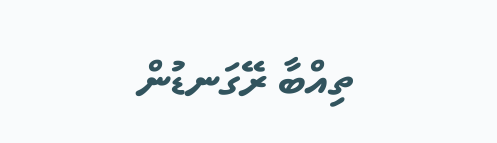ތިއްބާ ރޭގަނޑުން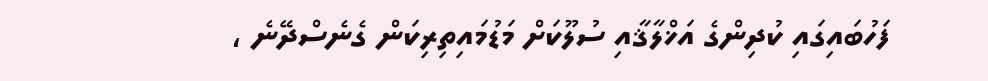ފަހުބައިގައި ކުދިންގެ އަޚްލާޤާއި ސުލޫކަށް މަޑުމައިތިރިކަން ގެނެސްދޭނެ ،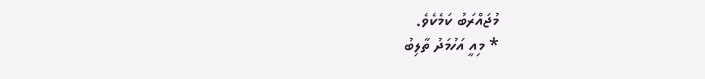މުޖައްރަބު ކަމެކެވެ.
* މިއީ އަހުމަދު ތާލިބު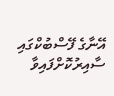އޭނާގެ ފޭސްބުކްގައި ސާއިރުކޮށްފައިވާ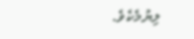ލިޔުމެކެވެ.